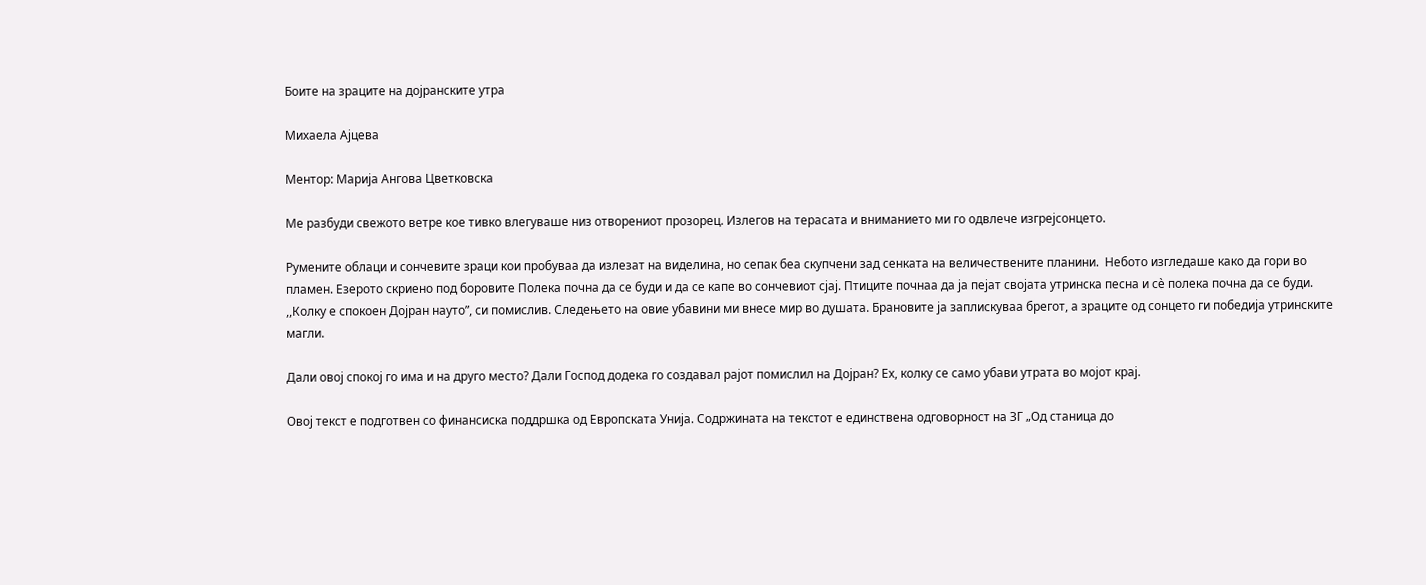Боите на зраците на дојранските утра

Михаела Ајцева

Ментор: Марија Ангова Цветковска

Ме разбуди свежото ветре кое тивко влегуваше низ отворениот прозорец. Излегов на терасата и вниманието ми го одвлече изгрејсонцето.

Румените облаци и сончевите зраци кои пробуваа да излезат на виделина, но сепак беа скупчени зад сенката на величествените планини.  Небото изгледаше како да гори во пламен. Езерото скриено под боровите Полека почна да се буди и да се капе во сончевиот сјај. Птиците почнаа да ја пејат својата утринска песна и сѐ полека почна да се буди. ,,Колку е спокоен Дојран науто”, си помислив. Следењето на овие убавини ми внесе мир во душата. Брановите ја заплискуваа брегот, а зраците од сонцето ги победија утринските магли.

Дали овој спокој го има и на друго место? Дали Господ додека го создавал рајот помислил на Дојран? Ех, колку се само убави утрата во мојот крај.

Овој текст е подготвен со финансиска поддршка од Европската Унија. Содржината на текстот е единствена одговорност на ЗГ „Од станица до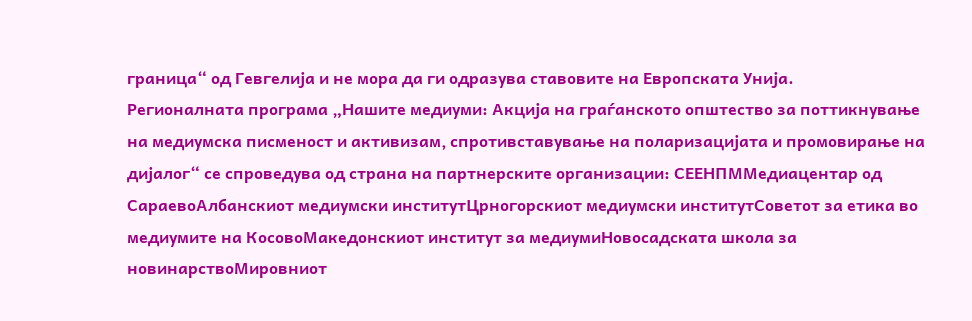граница“ од Гевгелија и не мора да ги одразува ставовите на Европската Унија.
Регионалната програма „Нашите медиуми: Акција на граѓанското општество за поттикнување на медиумска писменост и активизам, спротивставување на поларизацијата и промовирање на дијалог“ се спроведува од страна на партнерските организации: СЕЕНПММедиацентар од СараевоАлбанскиот медиумски институтЦрногорскиот медиумски институтСоветот за етика во медиумите на КосовоМакедонскиот институт за медиумиНовосадската школа за новинарствоМировниот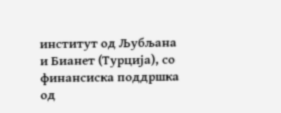институт од Љубљана и Бианет (Турција), со финансиска поддршка од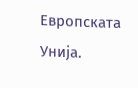Европската Унија.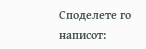Споделете го написот: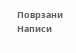Поврзани Написи